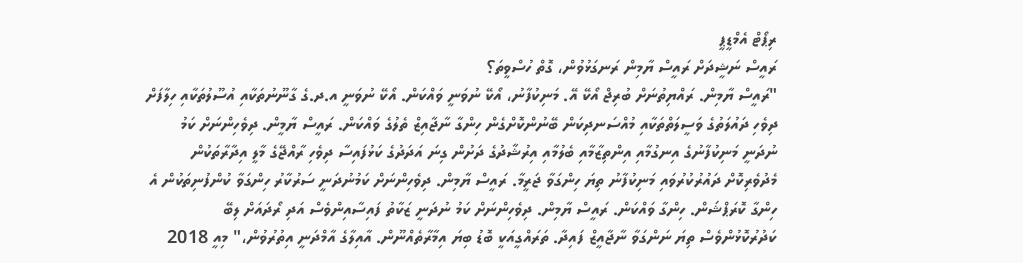ރިޕޯޓް އެމްޑީޕީ
ރައީސް ނަޝީދަށް ރައީސް ޔާމިން ރަނގަޅުވުން، ގޮތް ހުސްވީތަ؟
"ރައީސް ޔާމިން. ރައްޔިތުނަށް ބުރިޖް އޯކޭ އޭ. މަނިކުފާނު، އޯކޭ ނުވަނީ ވައްކަން. އޯކޭ ނުވަނީ އ.ދ.ގެ ގާނޫނުތަކާއި އުސޫލުތަކާއި ހިލާފަށް ދިވެހި ދައުލަތުގެ ވަސީލަތްތަކާއި މުއްސަނދިކަން ބޭނުންކޮށްގެން ހިންގާ ނާޖާއިޒް ތެލުގެ ވައްކަން. ރައީސް ޔާމީން. ދިވެހިންނަށް ކަމު ނުދަނީ މަނިކުފާނުގެ އިނގުމާއި އިންތިޒާމާއި ބެލުމާއި އިރުޝާދުގެ ދަށުން ގިނަ އަދަދުގެ ކަޅުފައިސާ ދިވެހި ރާއްޖޭގެ މާލީ އިދާރާތަކުން މެދުވެރިކޮށް ދައުރުކުރުވައި މަނިކުފާނު ތިޔަ ހިންގަވާ ޖަރީމާ. ރައީސް ޔާމިން. ދިވެހިންނަށް ކަމުނުދަނީ ސަރުކާރު ހިންގަވާ ކުންފުނިތަކުން އެ ހިންގާ ކޮރަޕްޝަން. ހިންގާ ވައްކަން. ރައީސް ޔާމިން. ދިވެހިންނަށް ކަމު ނުދަނީ ޒަކާތު ފައިސާއިންވެސް އަދި ރޯދައަށް ލިބޭ ކަދުރުކޮޅުންވެސް ތިޔަ ނަންގަވާ ނާޖާއީޒް ފައިދާ. ތަރައްގީއަކީ ބޮޑު ބިޔަ އިމާރާތެއްނޫން. އާއިލާގެ އާމްދަނީ އިތުރުވުން،" މިއީ 2018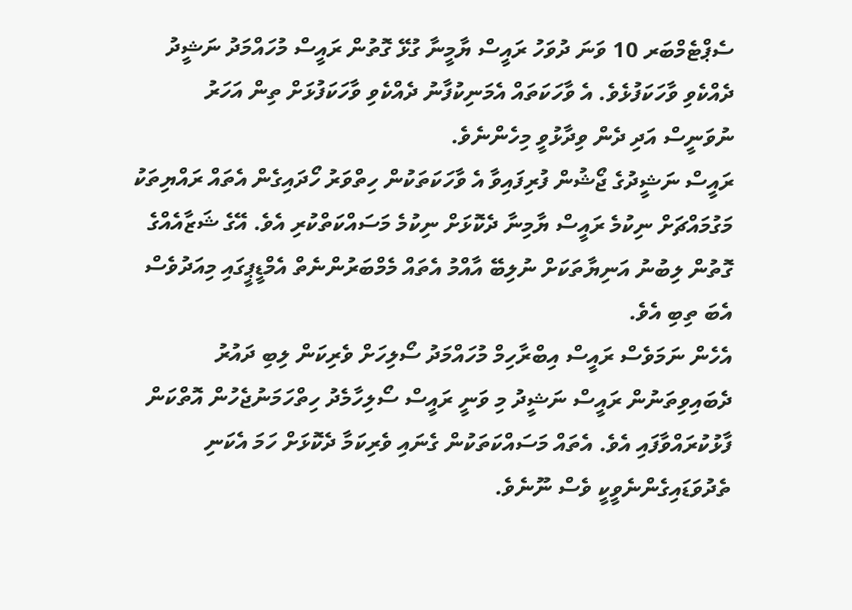ސެޕްޓެމްބަރ 10 ވަނަ ދުވަހު ރައީސް ޔާމީނާ ގުޅޭ ގޮތުން ރައީސް މުހައްމަދު ނަޝީދު ދެއްކެވި ވާހަކަފުޅެވެ. އެ ވާހަކަތައް އެމަނިކުފާނު ދެއްކެވި ވާހަކަފުޅަށް ތިން އަހަރު ނުވަނީސް އަދި ދެން ވިދާޅުވީ މިހެންނެވެ.
ރައީސް ނަޝީދުގެ ޖޯޝުން ފުރިފައިވާ އެ ވާހަކަތަކުން ހިތްވަރު ހޯދައިގެން އެތައް ރައްޔިތަކު މަގުމައްޗަށް ނިކުމެ ރައީސް ޔާމިނާ ދެކޮޅަށް ނިކުމެ މަސައްކަތްކުރި އެވެ. އޭގެ ޝަޒާއެއްގެ ގޮތުން ލިބުނު އަނިޔާތަކަށް ނުލިބޭ އާއްމު އެތައް މެމްބަރުންނެތް އެމްޑީޕީގައި މިއަދުވެސް އެބަ ތިބި އެވެ.
އެހެން ނަމަވެސް ރައީސް އިބްރާހިމް މުހައްމަދު ސޯލިހަށް ވެރިކަން ލިބި ދައުރު ދެބައިވިތަނުން ރައީސް ނަޝީދު މި ވަނީ ރައީސް ސޯލިހާމެދު ހިތްހަމަނުޖެހުން އޮތްކަން ފާޅުކުރައްވާފައި އެވެ. އެތައް މަސައްކަތަކުން ގެނައި ވެރިކަމާ ދެކޮޅަށް ހަމަ އެކަނި ތެދުވަޑައިގެންނެވީކީ ވެސް ނޫނެވެ.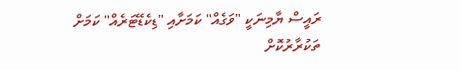ރައީސް ޔާމިނަކީ "ވަގެއް" ކަމަށާއި "ޑިކެޑޭޓަރެއް" ކަމަށް ތަކުރާރުކޮށް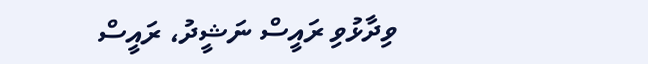ވިދާޅުވި ރައީސް ނަޝީދު، ރައީސް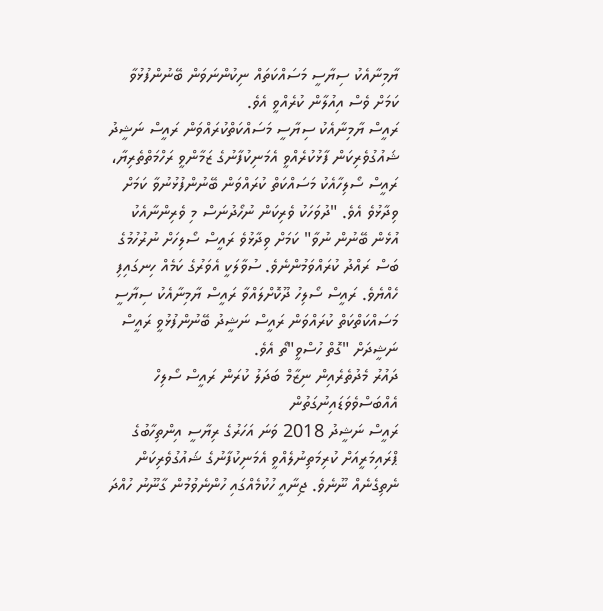ޔާމިނާއެކު ސިޔާސީ މަސައްކަތައް ނިކުންނަވަން ބޭނުންފުޅުވާ ކަމަށް ވެސް އިއުލާން ކުރެއްވީ އެވެ.
ރައީސް ޔާމިނާއެކު ސިޔާސީ މަސައްކަތްކުރައްވަން ރައީސް ނަޝީދު ޝައުގުވެރިކަން ފާޅުކުރެއްވީ އެމަނިކުފާނުގެ ޒަމާންވީ ރަހްމަތްތެރިޔާ، ރައީސް ސޯލިހާއެކު މަސައްކަތް ކުރައްވަން ބޭނުންފުޅުނުވާ ކަމަށް ވިދާޅުވެ އެވެ. "ދުވަހަކު ވެރިކަން ނުހޯދުނަސް މި ވެރިންނާއެކު އުޅެން ބޭނުން ނުވާ" ކަމަށް ވިދާޅުވެ ރައީސް ސޯލިހަށް ނުރުހުމުގެ ބަސް ރައްދު ކުރައްވަމުންނެވެ. ސުވާލަކީ އެވަރުގެ ކަމެއް ހިނގައިފި ހެއްޔެވެ. ރައީސް ސޯލިހު ދޫކޮށްލައްވާ ރައީސް ޔާމިނާއެކު ސިޔާސީ މަސައްކަތްކަތް ކުރައްވަން ރައީސް ނަޝީދު ބޭނުންފުޅުވީ ރައީސް ނަޝީދަށް "ގޮތް ހުސްވީ"ތޯ އެވެ.
ދައުރު މެދުތެރެއިން ނިޒާމް ބަދަލު ކުރަން ރައީސް ސޯލިހް އެއްބަސްވެވަޑައިނުގަތުން
ރައީސް ނަޝީދު 2018 ވަނަ އަހަރުގެ ރިޔާސީ އިންތިހާބުގެ ޕްރައިމަރީއަށް ކުރިމަތިނުލެއްވީ އެމަނިކުފާނުގެ ޝައުގުވެރިކަން ނެތިގެނެއް ނޫނެވެ. ޖިނާއީ ހުކުމެއްގައި ހުންނެވުމުން ގާނޫނު ހުއްދަ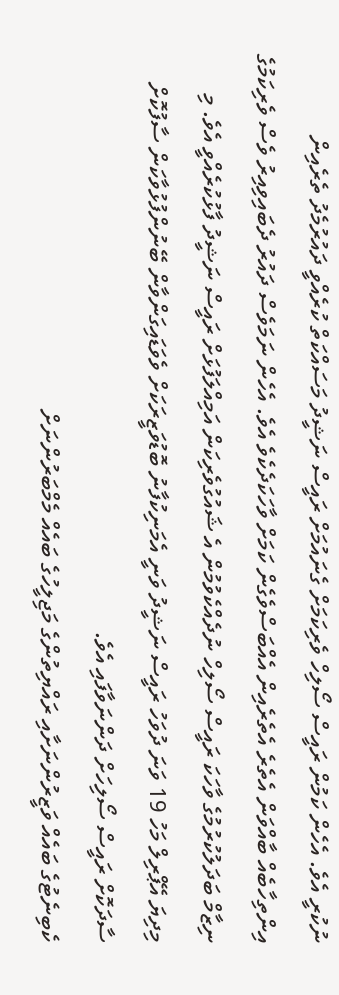ނުކުރީ އެވެ. އެހެން ކަމުން ރައީސް ސޯލިހް ވެރިކަމަށް ގެނައުމަށް ރައީސް ނަޝީދު މަސައްކަތް ކުރެއްވީ ދައުރުމެދު ތެރެއިން އިންތިހާބެއް ބާއްވަން އެތެރެ އެތެރެއިން އެއްބަސްވެގެން ކަމަށް ވާހަކަދެކެވެ އެވެ. އެހެން ނަމަވެސް ދައުރު ދެބައިވިއިރު ވެސް ވެރިކަމުގެ ނިޒާމް ބަދަލުކުރުމުގެ ވާހަކަ ރައީސް ސޯލިހް ނުދެއްކެވުމުން އެ ޝައުގުވެރިކަން އަމިއްލަފުޅަށް ރައީސް ނަޝީދު ފާޅުކުރެއްވީ އެވެ. މި މިދިޔަ އޭޕްރިލް މަހު 19 ވަނަ ދުވަހު ރައީސް ނަޝީދު ވަނީ އެމަނިކުފާނު ބޮޑުވަޒީރަކަށް ވެވަޑައިގަންވާން ބޭނުންފުޅުވާކަން ސާފުކޮށް ސާދަކޮށް ރައީސް ސޯލިހަށް ދަންނަވާފައި އެވެ.
ކެބިނެޓުގެ ބައެއް ވަޒީރުންނަށާއި ރައްޔިތުންގެ މަޖިލީހުގެ ބައެއް މެމްބަރުންނަށް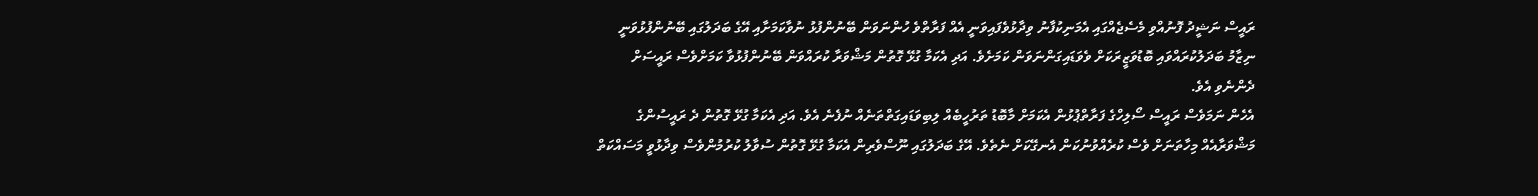ރައީސް ނަޝީދު ފޮނުއްވި މެސެޖެއްގައި އެމަނިކުފާނު ވިދާޅުވެފައިވަނީ އެއް ފަރާތްވެ ހުންނަވަން ބޭނުންފުޅު ނުވާކަމަށާއި އޭގެ ބަދަލުގައި ބޭނުންފުޅުވަނީ ނިޒާމު ބަދަލުކުރައްވައި ބޮޑުވަޒީރަކަށް ވެވަޑައިގަންނަވަން ކަމަށެވެ. އަދި އެކަމާ ގުޅޭ ގޮތުން މަޝްވަރާ ކުރައްވަން ބޭނުންފުޅުވާ ކަމަށްވެސް ރައީސަށް ދެންނެވި އެވެ.
އެހެން ނަމަވެސް ރައީސް ސޯލިހްގެ ފަރާތްޕުޅުން އެކަމަށް މާބޮޑު ތަރުހީބެއް ލިބިވަޑައިގަތްތަނެއް ނުފެނެ އެވެ. އަދި އެކަމާ ގުޅޭ ގޮތުން ދެ ރައީސުންގެ މަޝްވަރާއެއް މިހާތަނަށް ވެސް ކުރެއްވުނުކަން އެނގޭކަށް ނެތެވެ. އޭގެ ބަދަލުގައި ނޫސްވެރިން އެކަމާ ގުޅޭ ގޮތުން ސުވާލު ކުރުމުންވެސް ވިދާޅުވީ މަސައްކަތް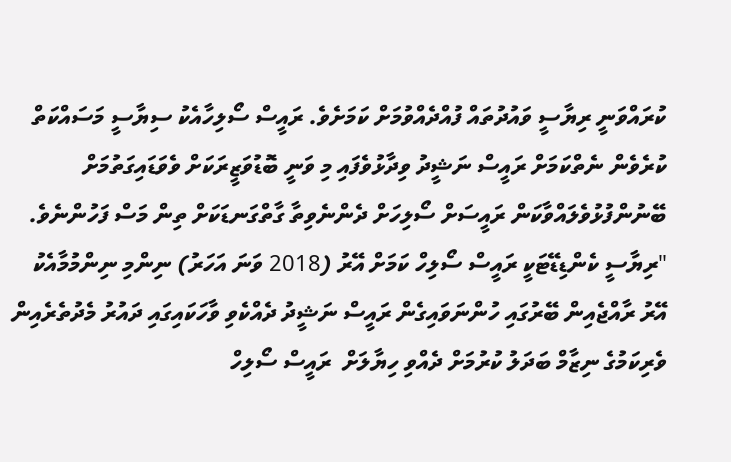ކުރައްވަނީ ރިޔާސީ ވައުދުތައް ފުއްދެއްވުމަށް ކަމަށެވެ. ރައީސް ސޯލިހާއެކު ސިޔާސީ މަސައްކަތް ކުރެވެން ނެތްކަމަށް ރައީސް ނަޝީދު ވިދާޅުވެފައި މި ވަނީ ބޮޑުވަޒީރަކަށް ވެވަޑައިގަތުމަށް ބޭނުންފުޅުވެލައްވާކަން ރައީސަށް ސޯލިހަށް ދެންނެވިތާ ގާތްގަނޑަކަށް ތިން މަސް ފަހުންނެވެ.
"ރިޔާސީ ކެންޑިޑޭޓަކީ ރައީސް ސޯލިހް ކަމަށް އޭރު (2018 ވަނަ އަހަރު) ނިންމި ނިންމުމާއެކު އޭރު ރާއްޖެއިން ބޭރުގައި ހުންނަވައިގެން ރައީސް ނަޝީދު ދެއްކެވި ވާހަކައިގައި ދައުރު މެދުތެރެއިން ވެރިކަމުގެ ނިޒާމް ބަދަލު ކުރުމަށް ދެއްވި ހިޔާލަށް  ރައީސް ސޯލިހް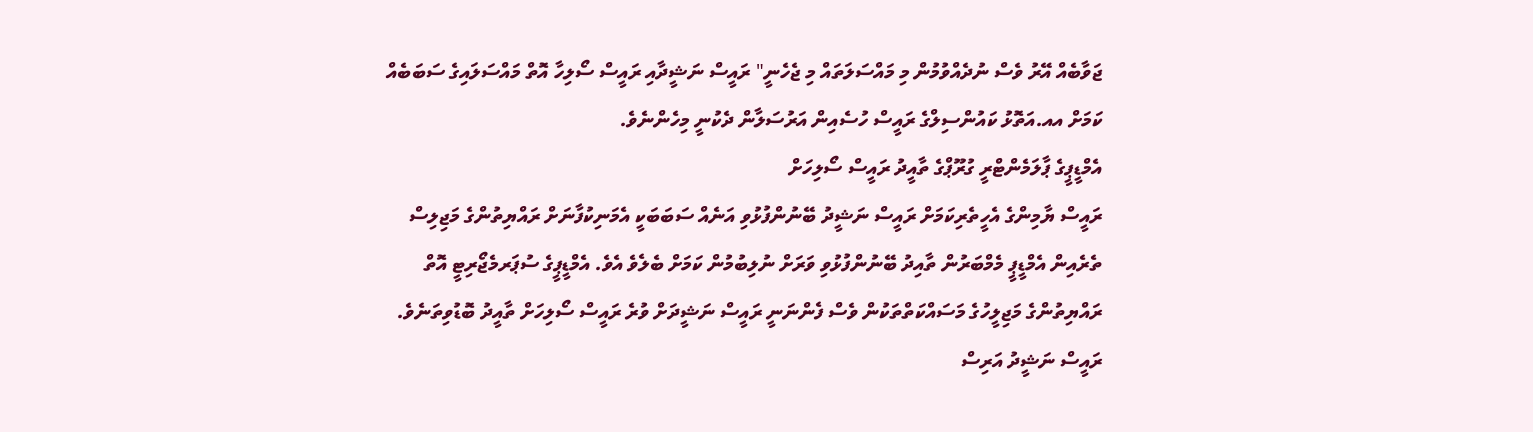ޖަވާބެއް އޭރު ވެސް ނުދެއްވުމުން މި މައްސަލަތައް މި ޖެހެނީ" ރައީސް ނަޝީދާއި ރައީސް ސޯލިހާ އޮތް މައްސަލައިގެ ސަބަބެއް ކަމަށް އއ.އަތޮޅު ކައުންސިލްގެ ރައީސް ހުސެއިން އަރުސަލާން ދެކުނީ މިހެންނެވެ.
އެމްޑީޕީގެ ޕާލަމެންޓްރީ ގުރޫޕްގެ ތާއީދު ރައީސް ސޯލިހަށް
ރައީސް ޔާމިންގެ އެހީތެރިކަމަށް ރައީސް ނަޝީދު ބޭނުންފުޅުވި އަނެއް ސަބަބަކީ އެމަނިކުފާނަށް ރައްޔިތުންގެ މަޖިލިސް ތެރެއިން އެމްޑީޕީ މެމްބަރުން ތާއިދު ބޭނުންފުޅުވި ވަރަށް ނުލިބުމުން ކަމަށް ބެލެވެ އެވެ. އެމްޑީޕީގެ ސުޕަރމެޖޯރިޓީ އޮތް ރައްޔިތުންގެ މަޖިލީހުގެ މަސައްކަތްތަކުން ވެސް ފެންނަނީ ރައީސް ނަޝީދަށް ވުރެ ރައީސް ސޯލިހަށް ތާއީދު ބޮޑުވިތަނެވެ. ރައީސް ނަޝީދު އަރިސް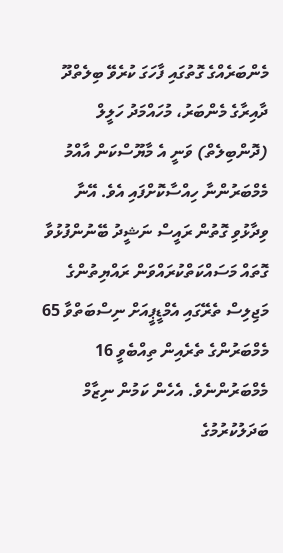މެންބަރެއްގެ ގޮތުގައި ފާހަގަ ކުރެވޭ ބިލެތްދޫ ދާއިރާގެ މެންބަރު، މުހައްމަދު ހަލީލް (ދޮންބިލެތް) ވަނީ އެ މާޔޫސްކަން އާއްމު މެމްބަރުންނާ ހިއްސާކޮށްފައި އެވެ. އޭނާ ވިދާޅުވި ގޮތުން ރައީސް ނަޝީދު ބޭނުންފުޅުވާ ގޮތައް މަސައްކަތްކުރައްވަން ރައްޔިތުންގެ މަޖިލިސް ތެރޭގައި އެމްޑީޕީއަށް ނިސްބަތްވާ 65 މެމްބަރުންގެ ތެރެއިން ތިއްބެވީ 16 މެމްބަރުންނެވެ. އެހެން ކަމުން ނިޒާމް ބަދަލުކުރުމުގެ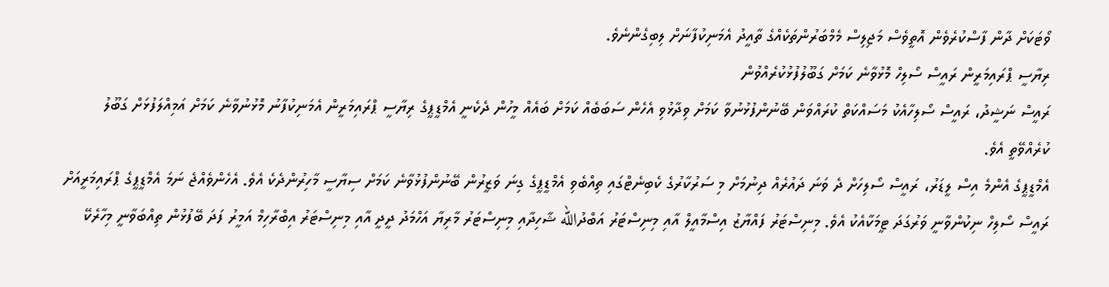ވޯޓަކަށް ދާން ފާސްކުރެވެން އޮތީވެސް މަޖިލިސް މެމްބަރުންތަކެއްގެ ތާއީދު އެމަނިކުފާނަށް ލިބިގެންނެވެ.
ރިޔާސީ ޕްރައިމަރީން ރައީސް ސޯލިހް މޮޅުވާނެ ކަމަށް ގަބޫލުފުޅުކުރެއްވުން
ރައީސް ނަޝީދު، ރައީސް ސޯލިހާއެކު މަސައްކަތް ކުރައްވަން ބޭނުންފުޅުނުވާ ކަމަށް ވިދާޅުވި އެހެން ސަބަބެއް ކަމަށް ބައެއް މީހުން ދެކެނީ އެމްޑީޕީގެ ރިޔާސީ ޕްރައިމަރީން އެމަނިކުފާނު މޮޅުނުވާނެ ކަމަށް އަމިއްލަފުޅަށް ގަބޫލު ކުރެއްވޭތީ އެވެ.
އެމްޑީޕީގެ އެންމެ އިސް ލީޑަރު، ރައީސް ސޯލިހަށް ދެ ވަނަ ދައުރެއް ދިނުމަށް މި ސަރުކާރުގެ ކެބިނެޓްގައި ތިއްބެވި އެމްޑީޕީގެ ގިނަ ވަޒީރުން ބޭނުންފުޅުވާނެ ކަމަށް ސިޔާސީ މާހިރުންދެކެ އެވެ. އެހެންވެއްޖެ ނަމަ އެމްޑީޕީގެ ޕްރައިމަރީއަށް ރައީސް ސޯލިހް ނިކުންވާނީ ވަރުގަދަ ޓީމަކާއެކު އެވެ. މިނިސްޓަރު ފައްޔާޒު އިސްމާއީލް އާއި މިނިސްޓަރު އަބްދުالله ޝާހިދާއި މިނިސްޓަރު މާރިޔާ އަހްމަދު ދީދީ އާއި މިނިސްޓަރު އިބްރާހިމް އަމީރު ފަދަ ބޭފުޅުން ތިއްބަވާނީ މިހާރެކޭ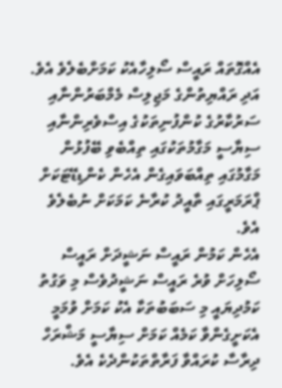އެއްގޮތައް ރައީސް ސޯލިހާއެކު ކަމަށްބެލެވެ އެވެ. އަދި ރައްޔިތުންގެ މަޖިލިސް މެމްބަރުންނާއި ސަރުކާރުގެ ކުންފުނިތަކުގެ އިސްވެރިންނާއި ސިޔާސީ މަގާމުތަކުގައި ތިއްބެވި ބޭފުޅުން މަގާމުގައި ތިއްބަވައިގެން އެހެން ކެންޑިޑޭޓަކަށް ޕްރަމަރީގައި ތާއީދު ކުރާނެ ކަމަކަށް ނުބެލެވެ އެވެ.
އެހެން ކަމުން ރައީސް ނަޝީދަށް ރައީސް ސޯލިހަށް ވުރެ ރައީސް ނަޝީދުވެސް މި ވަގުތު ކަމުދިޔައީ މި ސަބަބުތަކާ އެކު ކަމަށް ވުމަމީ އެކަށީގެންވާ ކަމެއް ކަމަށް ސިޔާސީ މަޝްރަހް ދިރާސާ ކުރައްވާ ފަރާތްތަކުންދެކެ އެވެ.